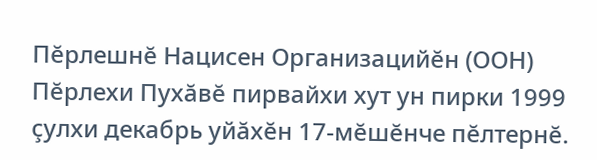Пĕрлешнĕ Нацисен Организацийĕн (ООН) Пĕрлехи Пухăвĕ пирвайхи хут ун пирки 1999 çулхи декабрь уйăхĕн 17-мĕшĕнче пĕлтернĕ.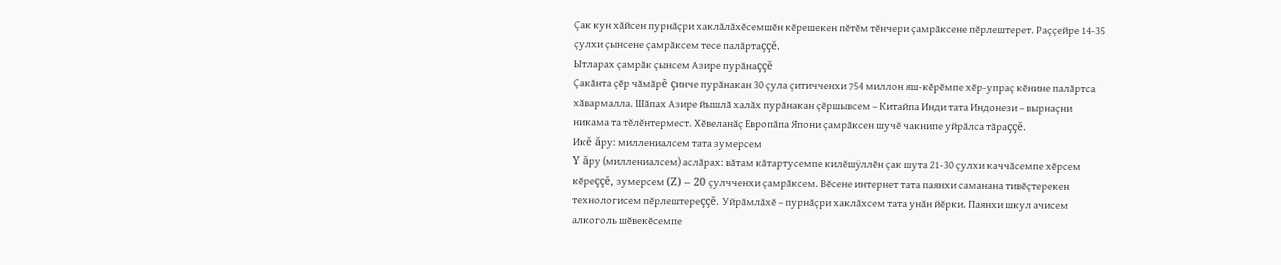Çак кун хăйсен пурнăçри хаклăлăхĕсемшĕн кĕрешекен пĕтĕм тĕнчери çамрăксене пĕрлештерет. Раççейре 14-35 çулхи çынсене çамрăксем тесе палăртаççĕ.
Ытларах çамрăк çынсем Азире пурăнаççĕ
Çакăнта çĕр чăмăрĕ çинче пурăнакан 30 çула çитичченхи 754 миллон яш-кĕрĕмпе хĕр-упраç кĕнине палăртса хăвармалла. Шăпах Азире йышлă халăх пурăнакан çĕршывсем – Китайпа Инди тата Индонези – вырнаçни никама та тĕлĕнтермест. Хĕвеланăç Европăпа Япони çамрăксен шучĕ чакнипе уйрăлса тăраççĕ.
Икĕ ăру: миллениалсем тата зумерсем
Y ăру (миллениалсем) аслăрах: вăтам кăтартусемпе килĕшÿллĕн çак шута 21-30 çулхи каччăсемпе хĕрсем кĕреççĕ, зумерсем (Z) – 20 çулчченхи çамрăксем. Вĕсене интернет тата паянхи саманана тивĕçтерекен технологисем пĕрлештереççĕ. Уйрăмлăхĕ – пурнăçри хаклăхсем тата унăн йĕрки. Паянхи шкул ачисем алкоголь шĕвекĕсемпе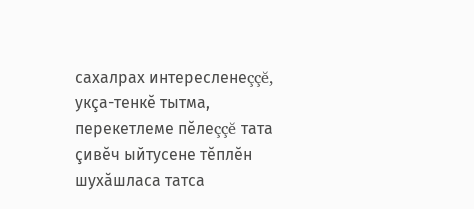сахалрах интересленеççĕ, укçа-тенкĕ тытма, перекетлеме пĕлеççĕ тата çивĕч ыйтусене тĕплĕн шухăшласа татса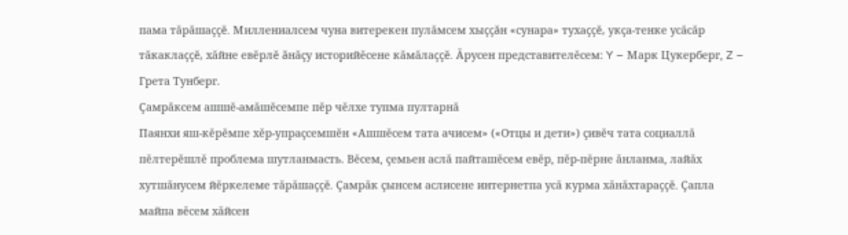пама тăрăшаççĕ. Миллениалсем чуна витерекен пулăмсем хыççăн «сунара» тухаççĕ, укçа-тенке усăсăр тăкаклаççĕ, хăйне евĕрлĕ ăнăçу историйĕсене кăмăлаççĕ. Ăрусен представителĕсем: Y – Марк Цукерберг, Z – Грета Тунберг.
Çамрăксем ашшĕ-амăшĕсемпе пĕр чĕлхе тупма пултарнă
Паянхи яш-кĕрĕмпе хĕр-упраçсемшĕн «Ашшĕсем тата ачисем» («Отцы и дети») çивĕч тата социаллă пĕлтерĕшлĕ проблема шутланмасть. Вĕсем, çемьен аслă пайташĕсем евĕр, пĕр-пĕрне ăнланма, лайăх хутшăнусем йĕркелеме тăрăшаççĕ. Çамрăк çынсем аслисене интернетпа усă курма хăнăхтараççĕ. Çапла майпа вĕсем хăйсен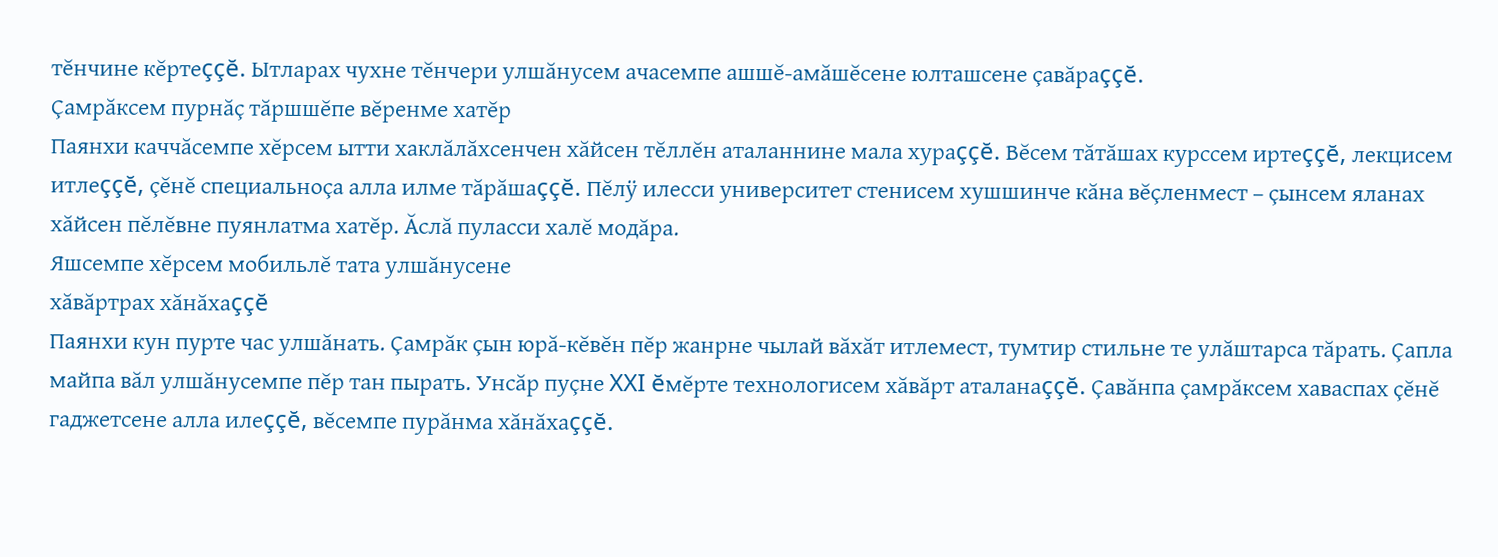тĕнчине кĕртеççĕ. Ытларах чухне тĕнчери улшăнусем ачасемпе ашшĕ-амăшĕсене юлташсене çавăраççĕ.
Çамрăксем пурнăç тăршшĕпе вĕренме хатĕр
Паянхи каччăсемпе хĕрсем ытти хаклăлăхсенчен хăйсен тĕллĕн аталаннине мала хураççĕ. Вĕсем тăтăшах курссем иртеççĕ, лекцисем итлеççĕ, çĕнĕ специальноçа алла илме тăрăшаççĕ. Пĕлÿ илесси университет стенисем хушшинче кăна вĕçленмест – çынсем яланах хăйсен пĕлĕвне пуянлатма хатĕр. Ăслă пуласси халĕ модăра.
Яшсемпе хĕрсем мобильлĕ тата улшăнусене
хăвăртрах хăнăхаççĕ
Паянхи кун пурте час улшăнать. Çамрăк çын юрă-кĕвĕн пĕр жанрне чылай вăхăт итлемест, тумтир стильне те улăштарса тăрать. Çапла майпа вăл улшăнусемпе пĕр тан пырать. Унсăр пуçне XXI ĕмĕрте технологисем хăвăрт аталанаççĕ. Çавăнпа çамрăксем хаваспах çĕнĕ гаджетсене алла илеççĕ, вĕсемпе пурăнма хăнăхаççĕ.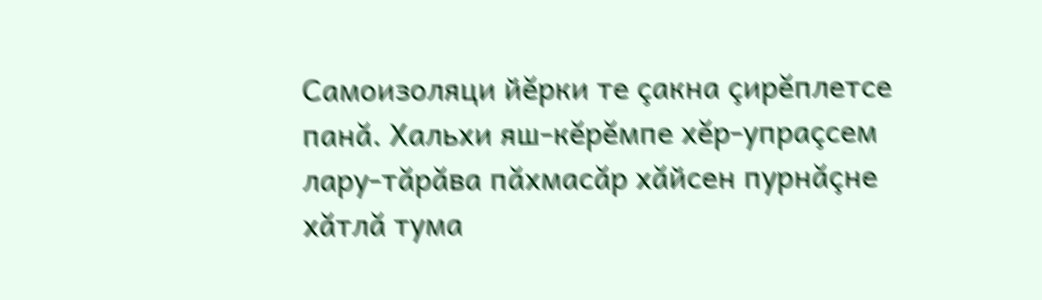Самоизоляци йĕрки те çакна çирĕплетсе панă. Хальхи яш-кĕрĕмпе хĕр-упраçсем лару-тăрăва пăхмасăр хăйсен пурнăçне хăтлă тума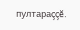пултараççĕ.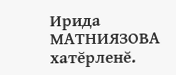Ирида МАТНИЯЗОВА хатĕрленĕ.